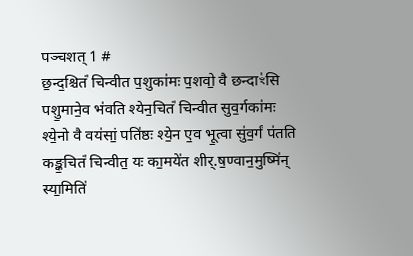पञ्चशत् 1 #
छ॒न्द॒श्चितं॑ चिन्वीत प॒शुका॑मः प॒शवो॒ वै छन्दाꣳ॑सि पशु॒माने॒व भ॑वति श्येन॒चितं॑ चिन्वीत सुव॒र्गका॑मः श्ये॒नो वै वय॑सां॒ पति॑ष्ठः श्ये॒न ए॒व भू॒त्वा सु॑व॒र्गं प॑तति कङ्क॒चितं॑ चिन्वीत॒ यः का॒मये॑त शीर्.ष॒ण्वान॒मुष्मि॑न् स्या॒मिति॑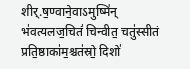शीर्.ष॒ण्वाने॒वाऽमुष्मि॑न् भ॑वत्यलज॒चितं॑ चिन्वीत॒ चतु॑स्सीतं प्रति॒ष्ठाका॑म॒श्चत॑स्रो॒ दिशो॑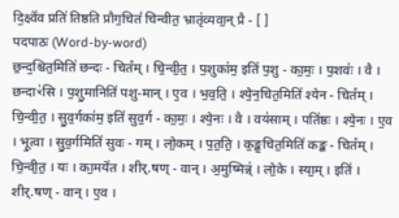दि॒क्ष्वे॑व प्रति॑ तिष्ठति प्रौग॒चितं॑ चिन्वीत॒ भ्रातृ॑व्यवा॒न् प्रै - [ ]
पदपाठः (Word-by-word)
छ॒न्द॒श्चित॒मिति॑ छन्दः - चित᳚म् । चि॒न्वी॒त॒ । प॒शुका॑म॒ इति॑ प॒शु - का॒मः॒ । प॒शवः॑ । वै । छन्दाꣳ॑सि । प॒शु॒मानिति॑ पशु-मान् । ए॒व । भ॒व॒ति॒ । श्ये॒न॒चित॒मिति॑ श्येन - चित᳚म् । चि॒न्वी॒त॒ । सु॒व॒र्गका॑म॒ इति॑ सुव॒र्ग - का॒मः॒ । श्ये॒नः । वै । वय॑साम् । पति॑ष्ठः । श्ये॒नः । ए॒व । भू॒त्वा । सु॒व॒र्गमिति॑ सुवः - गम् । लो॒कम् । प॒त॒ति॒ । क॒ङ्क॒चित॒मिति॑ कङ्क - चित᳚म् । चि॒न्वी॒त॒ । यः । का॒मये॑त । शीर्.षण् - वान् । अ॒मुष्मिन्न्॑ । लो॒के । स्या॒म् । इति॑ । शीर्.षण् - वान् । ए॒व ।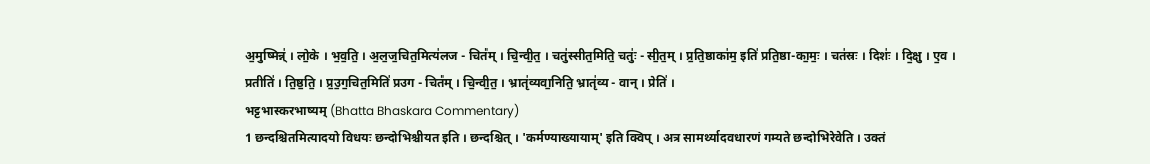अ॒मुष्मिन्न्॑ । लो॒के । भ॒व॒ति॒ । अ॒ल॒ज॒चित॒मित्य॑लज - चित᳚म् । चि॒न्वी॒त॒ । चतु॑स्सीत॒मिति॒ चतुः॑ - सी॒त॒म् । प्र॒ति॒ष्ठाका॑म॒ इति॑ प्रति॒ष्ठा-का॒मः॒ । चत॑स्रः । दिशः॑ । दि॒क्षु । ए॒व । प्रतीति॑ । ति॒ष्ठ॒ति॒ । प्र॒उ॒ग॒चित॒मिति॑ प्रउग - चित᳚म् । चि॒न्वी॒त॒ । भ्रातृ॑व्यवा॒निति॒ भ्रातृ॑व्य - वान् । प्रेति॑ ।
भट्टभास्करभाष्यम् (Bhatta Bhaskara Commentary)
1 छन्दश्चितमित्यादयो विधयः छन्दोभिश्चीयत इति । छन्दश्चित् । 'कर्मण्याख्यायाम्' इति क्विप् । अत्र सामर्थ्यादवधारणं गम्यते छन्दोभिरेवेति । उक्तं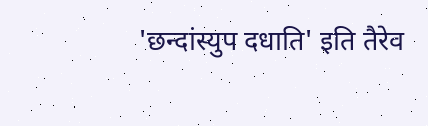'छन्दांस्युप दधाति' इति तैरेव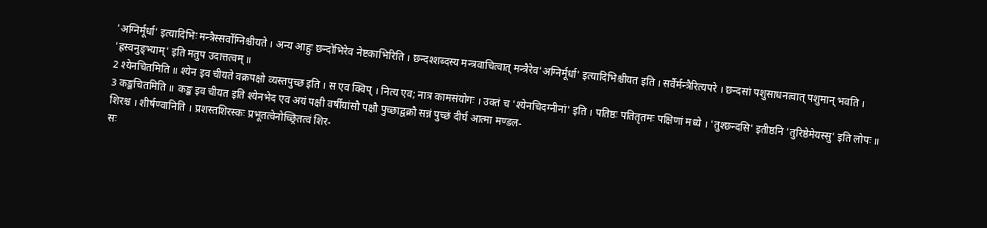'अग्निर्मूर्धा' इत्यादिभिः मन्त्रैस्सर्वोग्निश्चीयते । अन्य आहुः छन्दोभिरेव नेष्टकाभिरिति । छन्दश्शब्दस्य मन्त्रवाचित्वात् मन्त्रैरेव'अग्निर्मूर्धा' इत्यादिभिश्चीयत इति । सर्वैर्मन्त्रैरित्यपरे । छन्दसां पशुसाधनत्वात् पशुमान् भवति । 'ह्रस्वनुङ्भ्याम्' इति मतुप उदात्तत्वम् ॥
2 श्येनचितमिति ॥ श्येन इव चीयते वक्रपक्षो व्यस्तपुच्छ इति । स एव क्विप् । नित्य एव; नात्र कामसंयोगः । उक्तं च 'श्येनचिदग्नीनां' इति । पतिष्ठः पतितृतमः पक्षिणां मध्ये । 'तुश्छन्दसि' इतीष्ठनि 'तुरिष्ठेमेयस्सु' इति लोपः ॥
3 कङ्कचितमिति ॥ कङ्क इव चीयत इति श्येनभेद एव अयं पक्षी वर्षीयांसौ पक्षौ पुच्छाद्वक्रौ सन्नं पुच्छं दीर्घ आत्मा मण्डल-
शिरश्च । शीर्षण्वानिति । प्रशस्तशिरस्कः प्रभूतत्वेनोच्छ्रितत्वं शिर-
सः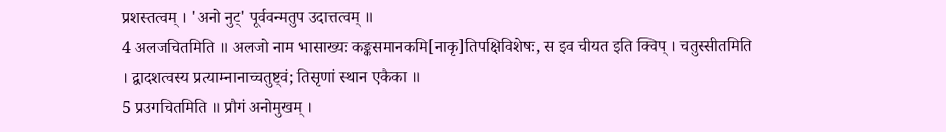प्रशस्तत्वम् । 'अनो नुट्' पूर्ववन्मतुप उदात्तत्वम् ॥
4 अलजचितमिति ॥ अलजो नाम भासाख्यः कङ्कसमानकमि[नाकृ]तिपक्षिविशेषः, स इव चीयत इति क्विप् । चतुस्सीतमिति । द्वादशत्वस्य प्रत्याम्नानाच्चतुष्ट्वं; तिसृणां स्थान एकैका ॥
5 प्रउगचितमिति ॥ प्रौगं अनोमुखम् ।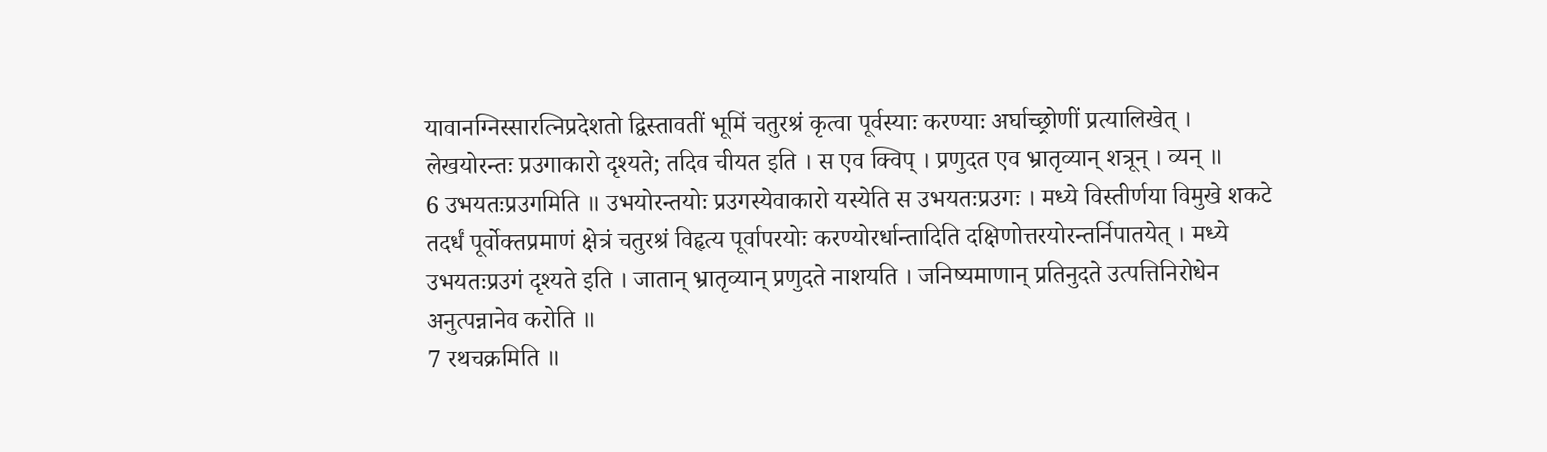यावानग्निस्सारत्निप्रदेशतो द्विस्तावतीं भूमिं चतुरश्रं कृत्वा पूर्वस्याः करण्याः अर्घाच्छ्रोणीं प्रत्यालिखेत् । लेखयोरन्तः प्रउगाकारो दृश्यते; तदिव चीयत इति । स एव क्विप् । प्रणुदत एव भ्रातृव्यान् शत्रून् । व्यन् ॥
6 उभयतःप्रउगमिति ॥ उभयोरन्तयोः प्रउगस्येवाकारो यस्येति स उभयतःप्रउगः । मध्ये विस्तीर्णया विमुखे शकटे तदर्धं पूर्वोक्तप्रमाणं क्षेत्रं चतुरश्रं विहृत्य पूर्वापरयोः करण्योरर्धान्तादिति दक्षिणोत्तरयोरन्तर्निपातयेत् । मध्ये उभयतःप्रउगं दृश्यते इति । जातान् भ्रातृव्यान् प्रणुदते नाशयति । जनिष्यमाणान् प्रतिनुदते उत्पत्तिनिरोधेन अनुत्पन्नानेव करोति ॥
7 रथचक्रमिति ॥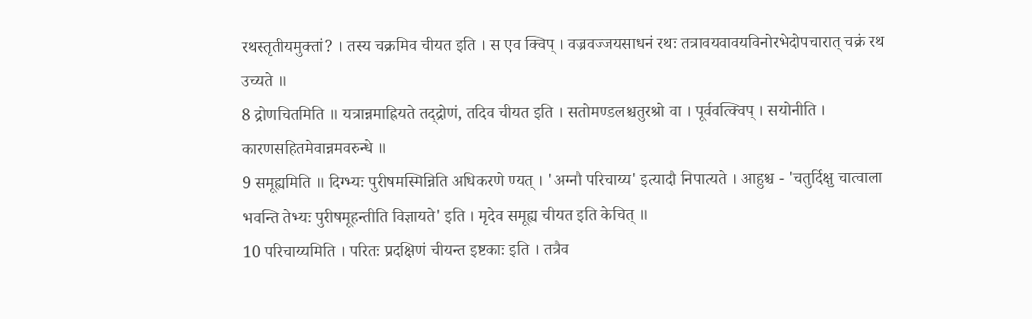रथस्तृतीयमुक्तां? । तस्य चक्रमिव चीयत इति । स एव क्विप् । वज्रवज्जयसाधनं रथः तत्रावयवावयविनोरभेदोपचारात् चक्रं रथ उच्यते ॥
8 द्रोणचितमिति ॥ यत्रान्नमाह्रियते तद्द्रोणं, तदिव चीयत इति । सतोमण्डलश्चतुरश्रो वा । पूर्ववत्क्विप् । सयोनीति । कारणसहितमेवान्नमवरुन्धे ॥
9 समूह्यमिति ॥ दिग्भ्यः पुरीषमस्मिन्निति अधिकरणे ण्यत् । 'अग्नौ परिचाय्य' इत्यादौ निपात्यते । आहुश्च - 'चतुर्दिक्षु चात्वाला भवन्ति तेभ्यः पुरीषमूहन्तीति विज्ञायते' इति । मृदेव समूह्य चीयत इति केचित् ॥
10 परिचाय्यमिति । परितः प्रदक्षिणं चीयन्त इष्टकाः इति । तत्रैव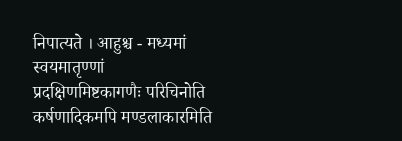निपात्यते । आहुश्च - मध्यमां स्वयमातृण्णां प्रदक्षिणमिष्टकागणैः परिचिनोति कर्षणादिकमपि मण्डलाकारमिति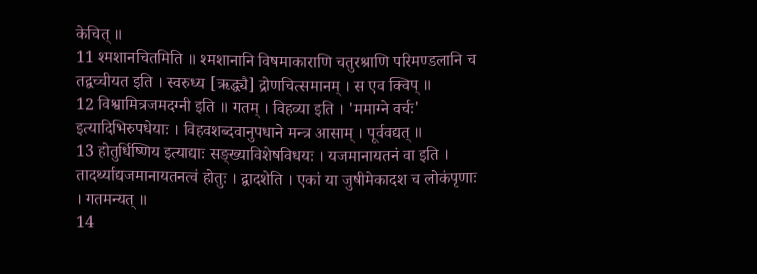केचित् ॥
11 श्मशानचितमिति ॥ श्मशानानि विषमाकाराणि चतुरश्राणि परिमण्डलानि च तद्वच्चीयत इति । स्वरुध्य [ऋद्ध्यै] द्रोणचित्समानम् । स एव क्विप् ॥
12 विश्वामित्रजमदग्नी इति ॥ गतम् । विहव्या इति । 'ममाग्ने वर्चः' इत्यादिभिरुपधेयाः । विहवशब्दवानुपधाने मन्त्र आसाम् । पूर्ववद्यत् ॥
13 होतुर्धिष्णिय इत्याद्याः सङ्ख्याविशेषविधयः । यजमानायतनं वा इति । तादर्थ्याद्यजमानायतनत्वं होतुः । द्वादशेति । एकां या जुषीमेकादश च लोकंपृणाः । गतमन्यत् ॥
14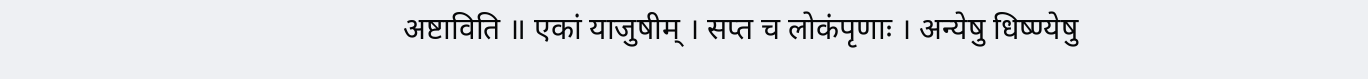अष्टाविति ॥ एकां याजुषीम् । सप्त च लोकंपृणाः । अन्येषु धिष्ण्येषु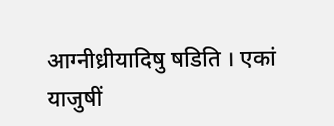आग्नीध्रीयादिषु षडिति । एकां याजुषीं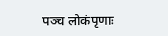पञ्च लोकंपृणाः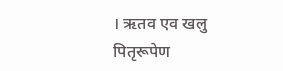। ऋतव एव खलु पितृरूपेण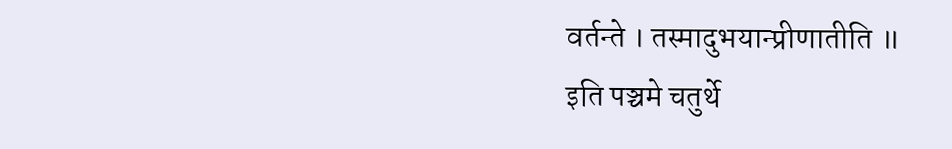वर्तन्ते । तस्मादुभयान्प्रीणातीति ॥
इति पञ्चमे चतुर्थे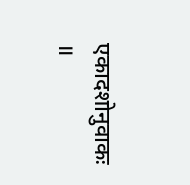एकादशोनुवाकः ॥